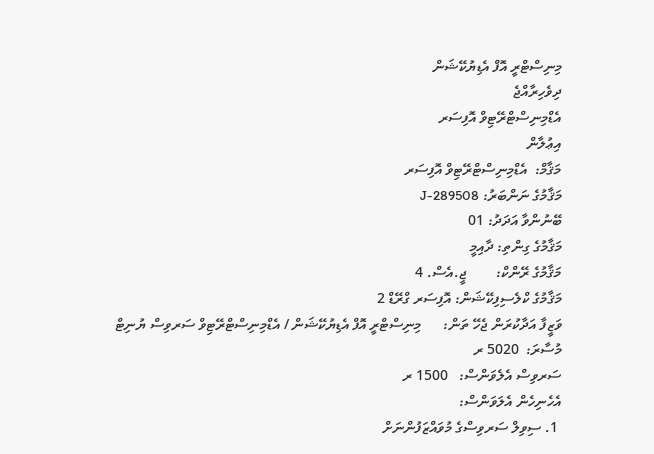މިނިސްޓްރީ އޮފް އެޑިޔުކޭޝަން
ދިވެހިރާއްޖެ
އެޑްމިނިސްޓްރޭޓިވް އޮފިސަރ
އިޢުލާން
މަޤާމް:  އެޑްމިނިސްޓްރޭޓިވް އޮފިސަރ
މަޤާމުގެ ނަންބަރު: J-289508
ބޭނުންވާ އަދަދު: 01
މަޤާމުގެ ގިންތި: ދާއިމީ
މަޤާމުގެ ރޭންކް:        ޖީ.އެސް. 4
މަޤާމުގެ ކްލެސިފިކޭޝަން: އޮފިސަރ ގްރޭޑް 2
ވަޒީފާ އަދާކުރަން ޖެހޭ ތަން:      މިނިސްޓްރީ އޮފް އެޑިޔުކޭޝަން / އެޑްމިނިސްޓްރޭޓިވް ސަރވިސް ޔުނިޓް
މުސާރަ:  5020 ރ
ސަރވިސް އެލެވަންސް:   1500 ރ
އެހެނިހެން އެލަވަންސް:
 1. ސިވިލް ސަރވިސްގެ މުވައްޒަފުންނަށް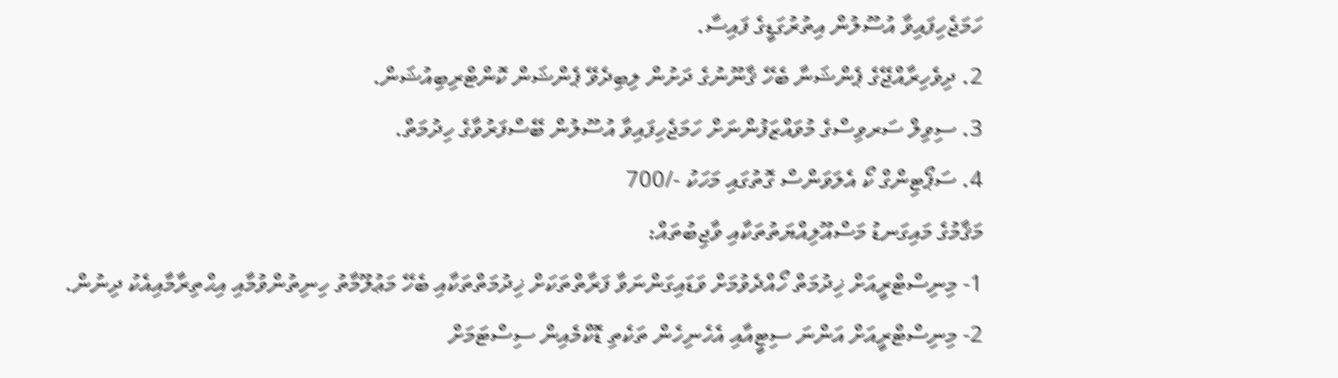ހަމަޖެހިފައިވާ އުސޫލުން އިތުރުގަޑީގެ ފައިސާ.
2. ދިވެހިރާއްޖޭގެ ޕެންޝަނާ ބެހޭ ޤާނޫނުގެ ދަށުން ލިބިދެވޭ ޕެންޝަން ކޮންޓްރިބިއުޝަން.
3. ސިވިލް ސަރވިސްގެ މުވައްޒަފުންނަށް ހަމަޖެހިފައިވާ އުސޫލުން ބޭސްފަރުވާގެ ހިދުމަތް.
4. ސަޕޯޓިންގް ކޯ އެލަވަންސް ގޮތުގައި މަހަކު -/700
މަޤާމުގެ މައިގަނޑު މަސްއޫލިއްޔަތުތަކާއި ވާޖިބުތައް:
1- މިނިސްޓްރީއަށް ޚިދުމަތް ހޯއްދެވުމަށް ވަޑައިގަންނަވާ ފަރާތްތަކަށް ޚިދުމަތްތަކާއި ބެހޭ މަޢުލޫމާތު ހިނިތުންވުމާއި އިޙްތިރާމާއިއެކު ދިނުން.
2- މިނިސްޓްރީއަށް އަންނަ ސިޓީއާއި އެހެނިހެން ތަކެތި ޑޮކްމެއިން ސިސްޓަމަށް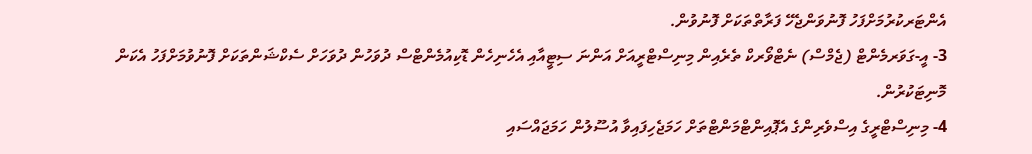އެންޓަރކުރުމަށްފަހު ފޮނުވަންޖެހޭ ފަރާތްތަކަށް ފޮނުވުން.
3- އީ-ގަވަރމެންޓް (ޖެމްސް) ނެޓްވޯރކް ތެރެއިން މިނިސްޓްރީއަށް އަންނަ ސިޓީއާއި އެހެނިހެން ޑޮކިއުމެންޓްސް ދުވަހުން ދުވަހަށް ސެކްޝަންތަކަށް ފޮނުވުމަށްފަހު އެކަން މޮނިޓަކުރުން.
4- މިނިސްޓްރީގެ އިސްވެރިންގެ އެޕޮއިންޓްމަންޓްތަށް ހަމަޖެހިފައިވާ އުސޫލުން ހަމަޖައްސައި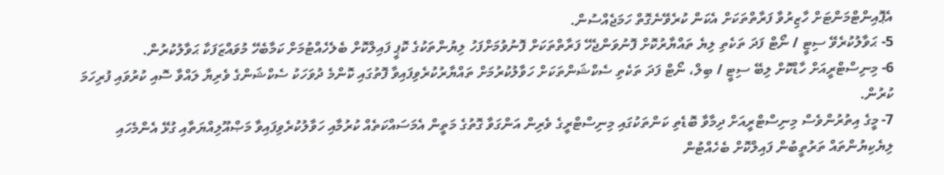އެޕޮއިންޓްމަންޓަށް ހާޒިރުވާ ފަރާތްތަކަށް އެކަން ކުރެވޭނެގޮތް ހަމަޖެއްސުން.
5- ޙަވާލުކުރެވޭ ސިޓީ / ނޯޓް ފަދަ ތަކެތި ލިޔެ ތައްޔާރުކޮށް ފޮނުވަންޖެހޭ ފަރާތްތަކަށް ފޮނުވުމަށްފަހު ލިޔުންތަކުގެ ކޮޕީ ފައިލްކޮށް ބެލެހެއްޓުމަށް ކަމާބެހޭ މުވައްޒަފަކާ ޙަވާލުކުރުން.
6- މިނިސްޓްރީއަށް ހާޑްކޮށް ލިބޭ ސިޓީ / ބިލް، ނޯޓް ފަދަ ތަކެތި ސެކްޝަންތަކަށް ހަވާލުކުރުމަށް ތައްޔާރުކުރެވިފައިވާ ފޮތުގައި ކޮންމެ ދުވަހަކު ސެކްޝަންގެ ވެރިޔާ ލައްވާ ސޮއި ކުރުވައި ފުރިހަމަ ކުރުން.
7- މީގެ އިތުރުންވެސް މިނިސްޓްރީއަށް ދިމާވާ ބޮޑެތި ކަންތަކުގައި މިނިސްޓްރީގެ ވެރިން އަންގަވާ ގޮތުގެ މަތީން އެމަސައްކަތެއް ކުރުމާއި ހަވާލުކުރެވިފައިވާ މަޞްއޫލިއްޔަތާއި ގުޅޭ އެންމެހައި ލިޔެކިޔުންތައް ތަރުތީބުން ފައިލްކޮށް ބެހެއްޓުން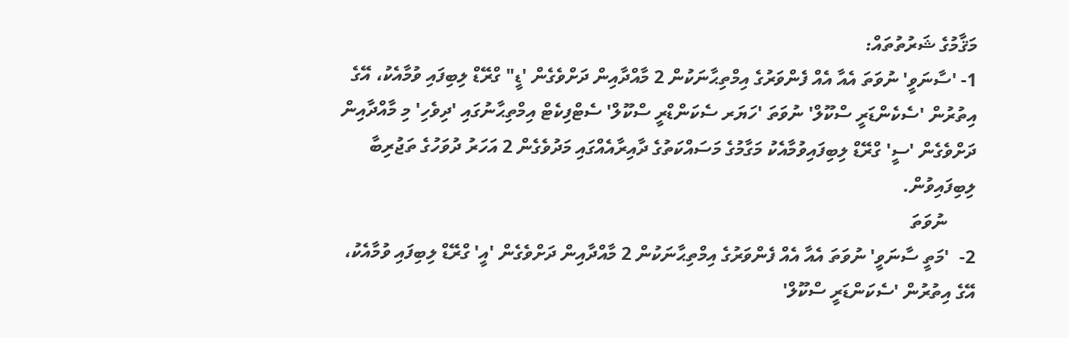މަޤާމުގެ ޝަރުތުތައް:
1- 'ސާނަވީ' ނުވަތަ އެއާ އެއް ފެންވަރުގެ އިމްތިޙާނަކުން 2 މާއްދާއިން ދަށްވެގެން 'ޑީ" ގްރޭޑް ލިބިފައި ވުމާއެކު، އޭގެ އިތުރުން 'ސެކެންޑަރީ ސްކޫލް' ނުވަތަ 'ހަޔަރ ސެކަންޑްރީ ސްކޫލް' ސެޓްފިކެޓް އިމްތިޙާނުގައި 'ދިވެހި' މި މާއްދާއިން ދަށްވެގެން 'ސީ' ގްރޭޑް ލިބިފައިވުމާއެކު މަގާމުގެ މަސައްކަތުގެ ދާއިރާއެއްގައި މަދުވެގެން 2 އަހަރު ދުވަހުގެ ތަޖުރިބާ ލިބިފައިވުން.
      ނުވަތަ
2-  'މަތީ ސާނަވީ' ނުވަތަ އެއާ އެއް ފެންވަރުގެ އިމްތިޙާނަކުން 2 މާއްދާއިން ދަށްވެގެން 'އީ' ގްރޭޑް ލިބިފައި ވުމާއެކު، އޭގެ އިތުރުން 'ސެކަންޑަރީ ސްކޫލް'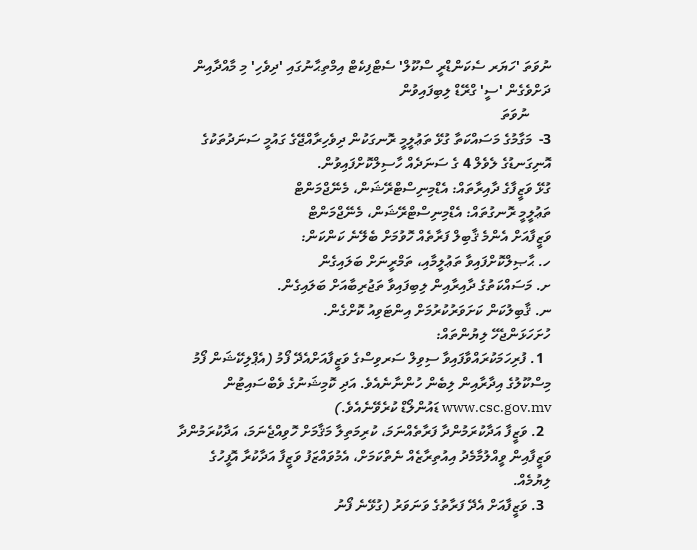ނުވަތަ 'ހަޔަރ ސެކަންޑްރީ ސްކޫލް' ސެޓްފިކެޓް އިމްތިޙާނުގައި 'ދިވެހި' މި މާއްދާއިން ދަށްވެގެން 'ސީ' ގްރޭޑް ލިބިފައިވުން
      ނުވަތަ
3-  މަގާމުގެ މަސައްކަތާ ގުޅޭ ތަޢުލީމީ ރޮނގަކުން ދިވެހިރާއްޖޭގެ ގައުމީ ސަނަދުތަކުގެ އޮނިގަނޑުގެ ލެވެލް 4 ގެ ސަނަދެއް ހާސިލްކޮށްފައިވުން.
ގުޅޭ ވަޒީފާގެ ދާއިރާތައް: އެޑްމިނިސްޓްރޭޝަން، މެނޭޖްމަންޓް
ތަޢުލީމީ ރޮނގުތައް: އެޑްމިނިސްޓްރޭޝަން، މެނޭޖްމަންޓް
ވަޒީފާއަށް އެންމެ ޤާބިލް ފަރާތެއް ހޮވުމަށް ބެލޭނެ ކަންކަން:
ހ. ޙާޞިލްކޮށްފައިވާ ތަޢުލީމާއި، ތަމްރީނަށް ބަލައިގެން
ށ. މަސައްކަތުގެ ދާއިރާއިން ލިބިފައިވާ ތަޖުރިބާއަށް ބަލައިގެން.
ނ. ޤާބިލުކަން ކަށަވަރުކުރުމަށް އިންޓަވިއު ކޮށްގެން.
ހުށަހަޅަންޖެހޭ ލިޔުންތައް:
  1. ފުރިހަމަކުރައްވާފައިވާ ސިވިލް ސަރވިސްގެ ވަޒީފާއަށްއެދޭ ފޯމު (އެޕްލިކޭޝަން ފޯމު މިސްކޫލުގެ އިދާރާއިން ލިބެން ހުންނާނެއެވެ. އަދި ކޮމިޝަނުގެ ވެބްސައިޓުން www.csc.gov.mv ޑައުންލޯޑް ކުރެވޭނެއެވެ.)
  2. ވަޒީފާ އަދާކުރަމުންދާ ފަރާތެއްނަމަ، ކުރިމަތިލާ މަޤާމަށް ހޮވިއްޖެނަމަ، އަދާކުރަމުންދާ ވަޒީފާއިން ވީއްލުމާމެދު އިއުތިރާޒެއް ނެތްކަމަށް، އެމުވައްޒަފު ވަޒީފާ އަދާކުރާ އޮފީހުގެ ލިޔުމެއް.
  3. ވަޒީފާއަށް އެދޭ ފަރާތުގެ ވަނަވަރު (ގުޅޭނެ ފޯނު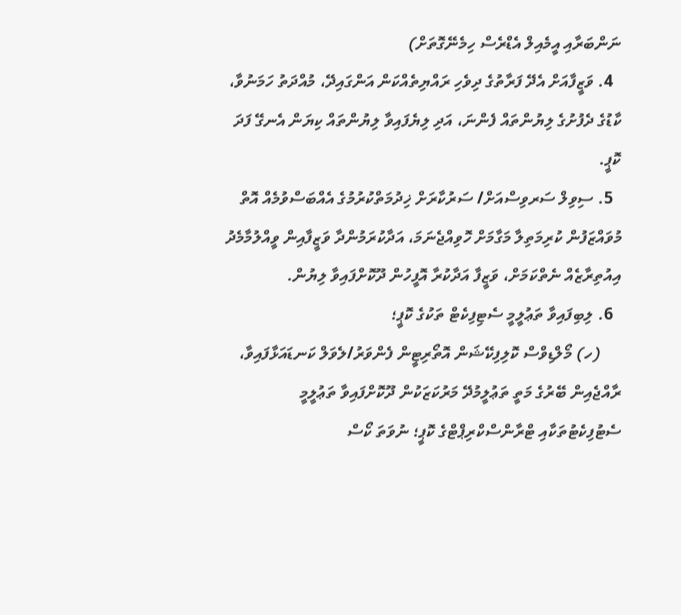ނަންބަރާއި އީމެއިލް އެޑްރެސް ހިމެނޭގޮތަށް)
  4. ވަޒީފާއަށް އެދޭ ފަރާތުގެ ދިވެހި ރައްޔިތެއްކަން އަންގައިދޭ، މުއްދަތު ހަމަނުވާ، ކާޑުގެ ދެފުށުގެ ލިޔުންތައް ފެންނަ، އަދި ލިޔެފައިވާ ލިޔުންތައް ކިޔަން އެނގޭ ފަދަ ކޮޕީ.
  5. ސިވިލް ސަރވިސްއަށް/ ސަރުކާރަށް ޚިދުމަތްކުރުމުގެ އެއްބަސްވުމެއް އޮތް މުވައްޒަފުން ކުރިމަތިލާ މަގާމަށް ހޮވިއްޖެނަމަ، އަދާކުރަމުންދާ ވަޒީފާއިން ވީއްލުމާމެދު އިއުތިރާޒެއް ނެތްކަމަށް، ވަޒީފާ އަދާކުރާ އޮފީހުން ދޫކޮށްފައިވާ ލިޔުން.
  6. ލިބިފައިވާ ތަޢުލީމީ ސެޓިފިކެޓް ތަކުގެ ކޮޕީ؛
     (ހ) މޯލްޑިވްސް ކޮލިފިކޭޝަން އޮތޯރިޓީން ފެންވަރު/ލެވަލް ކަނޑައަޅާފައިވާ، ރާއްޖެއިން ބޭރުގެ މަތީ ތަޢުލީމުދޭ މަރުކަޒަކުން ދޫކޮށްފައިވާ ތަޢުލީމީ ސެޓުފިކެޓުތަކާއި ޓްރާންސްކްރިޕްޓްގެ ކޮޕީ؛ ނުވަތަ ކޯސް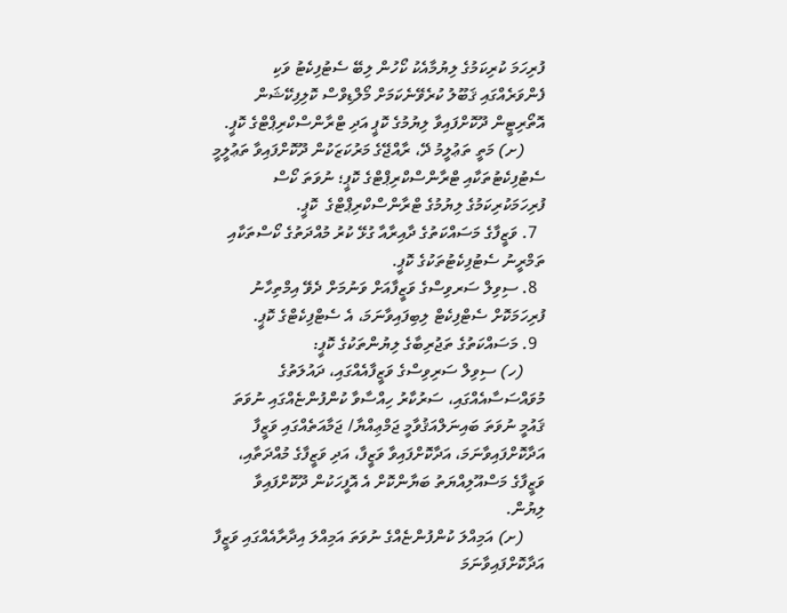ފުރިހަމަ ކުރިކަމުގެ ލިޔުމާއެކު ކޯހުން ލިބޭ ސެޓުފިކެޓު ވަކި ފެންވަރެއްގައި ޤަބޫލު ކުރެވޭނެކަމަށް މޯލްޑިވްސް ކޮލިފިކޭޝަން އޮތޯރިޓީން ދޫކޮށްފައިވާ ލިޔުމުގެ ކޮޕީ އަދި ޓްރާންސްކްރިޕްޓްގެ ކޮޕީ.
     (ށ) މަތީ ތަޢުލީމު ދޭ، ރާއްޖޭގެ މަރުކަޒަކުން ދޫކޮށްފައިވާ ތަޢުލީމީ ސެޓުފިކެޓުތަކާއި ޓްރާންސްކްރިޕްޓްގެ ކޮޕީ؛ ނުވަތަ ކޯސް ފުރިހަމަކުރިކަމުގެ ލިޔުމުގެ ޓްރާންސްކްރިޕްޓްގެ  ކޮޕީ.
  7. ވަޒީފާގެ މަސައްކަތުގެ ދާއިރާއާ ގުޅޭ ކުރު މުއްދަތުގެ ކޯސްތަކާއި ތަމްރީނު ސެޓުފިކެޓުތަކުގެ ކޮޕީ.
  8. ސިވިލް ސަރވިސްގެ ވަޒީފާއަށް ވަނުމަށް ދެވޭ އިމްތިހާނު ފުރިހަމަކޮށް ސެޓްފިކެޓް ލިބިފައިވާނަމަ، އެ ސެޓްފިކެޓްގެ ކޮޕީ.
  9. މަސައްކަތުގެ ތަޖުރިބާގެ ލިޔުންތަކުގެ ކޮޕީ:
     (ހ) ސިވިލް ސަރިވިސްގެ ވަޒީފާއެއްގައި، ދައުލަތުގެ މުވައްސަސާއެއްގައި، ސަރުކާރު ހިއްސާވާ ކުންފުންޏެއްގައި ނުވަތަ ޤައުމީ ނުވަތަ ބައިނަލްއަޤުވާމީ ޖަމްޢިއްޔާ/ ޖަމާއަތެއްގައި ވަޒީފާ އަދާކޮށްފައިވާނަމަ، އަދާކޮށްފައިވާ ވަޒީފާ، އަދި ވަޒީފާގެ މުއްދަތާއި، ވަޒީފާގެ މަސްއޫލިއްޔަތު ބަޔާންކޮށް އެ އޮފީހަކުން ދޫކޮށްފައިވާ ލިޔުން.
     (ށ) އަމިއްލަ ކުންފުންޏެއްގެ ނުވަތަ އަމިއްލަ އިދާރާއެއްގައި ވަޒީފާ އަދާކޮށްފައިވާނަމަ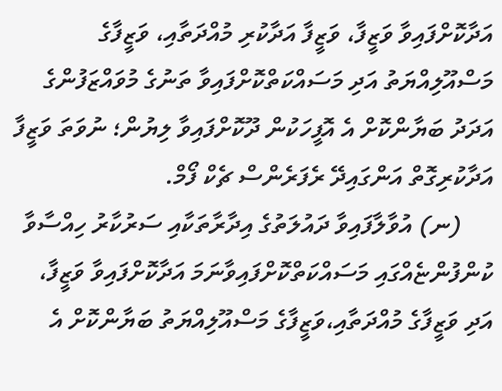އަދާކޮށްފައިވާ ވަޒީފާ، ވަޒީފާ އަދާކުރި މުއްދަތާއި، ވަޒީފާގެ މަސްއޫލިއްޔަތު އަދި މަސައްކަތްކޮށްފައިވާ ތަނުގެ މުވައްޒަފުންގެ އަދަދު ބަޔާންކޮށް އެ އޮފީހަކުން ދޫކޮށްފައިވާ ލިޔުން؛ ނުވަތަ ވަޒީފާ އަދާކުރިގޮތް އަންގައިދޭ ރެފަރެންސް ޗެކް ފޯމް.
     (ނ) އުވާލާފައިވާ ދައުލަތުގެ އިދާރާތަކާއި ސަރުކާރު ހިއްސާވާ ކުންފުންޏެއްގައި މަސައްކަތްކޮށްފައިވާނަމަ އަދާކޮށްފައިވާ ވަޒީފާ، އަދި ވަޒީފާގެ މުއްދަތާއި،ވަޒީފާގެ މަސްއޫލިއްޔަތު ބަޔާންކޮށް އެ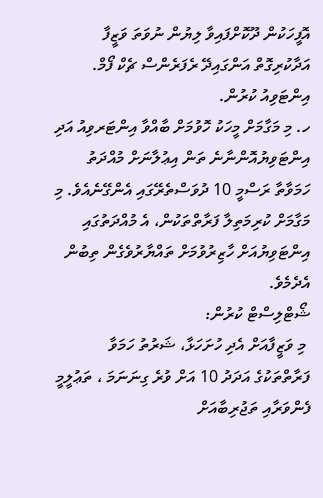އޮފީހަކުން ދޫކޮށްފައިވާ ލިޔުން ނުވަތަ ވަޒީފާ އަދާކުރިގޮތް އަންގައިދޭ ރެފަރެންސް ޗެކް ފޯމް.
އިންޓަވިއު ކުރުން.
ހ. މި މަގާމަށް މީހަކު ހޮވުމަށް ބާއްވާ އިންޓަރވިއު އަދި އިންޓަވިޔުއޮންނާނެ ތަން އިޢުލާނަށް މުއްދަތު ހަމަވާތާ ރަސްމީ 10 ދުވަސްތެރޭގައި އެންގޭނެއެވެ. މި މަގާމަށް ކުރިމަތިލާ ފަރާތްތަކުން، އެ މުއްދަތުގައި އިންޓަވިޔުއަށް ހާޒިރުވުމަށް ތައްޔާރުވެގެން ތިބުން އެދެމެވެ.
ޝޯޓްލިސްޓް ކުރުން:
 މި ވަޒީފާއަށް އެދި ހުށަހަޅާ، ޝަރުތު ހަމަވާ ފަރާތްތަކުގެ އަދަދު 10 އަށް ވުރެ ގިނަނަމަ ، ތަޢުލީމީ ފެންވަރާއި ތަޖުރިބާއަށް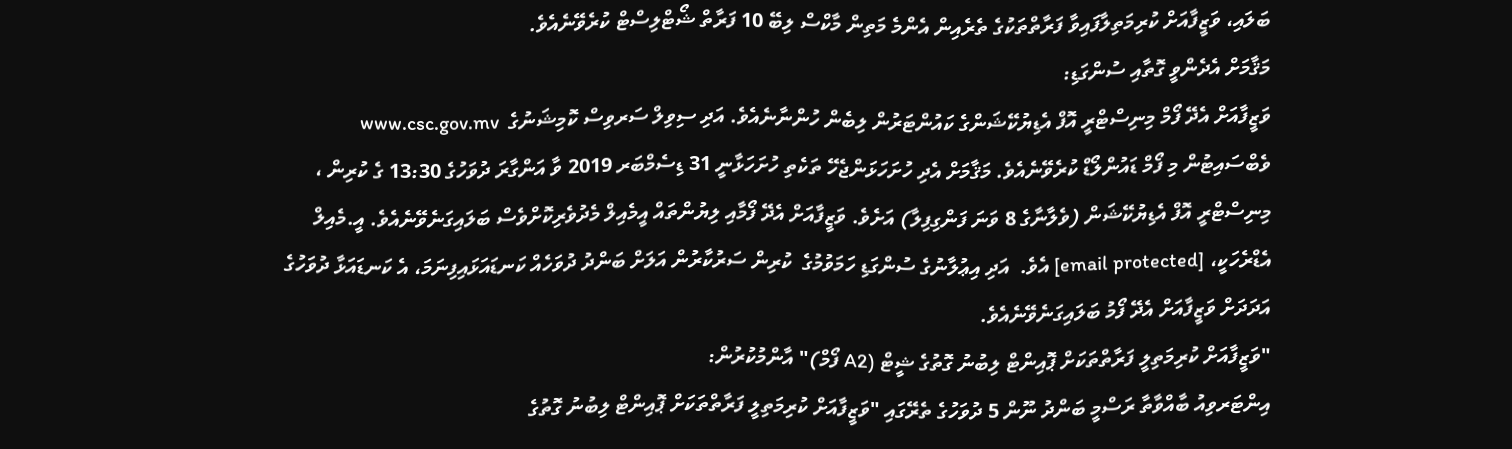ބަލައި، ވަޒީފާއަށް ކުރިމަތިލާފައިވާ ފަރާތްތަކުގެ ތެރެއިން އެންމެ މަތިން މާކްސް ލިބޭ 10 ފަރާތް ޝޯޓްލިސްޓް ކުރެވޭނެއެވެ.
މަޤާމަށް އެދެންވީ ގޮތާއި ސުންގަޑި:
ވަޒީފާއަށް އެދޭ ފޯމް މިނިސްޓްރީ އޮފް އެޑިޔުކޭޝަންގެ ކައުންޓަރުން ލިބެން ހުންނާނެއެވެ. އަދި ސިވިލް ސަރވިސް ކޮމިޝަނުގެ  www.csc.gov.mv ވެބްސައިޓުން މި ފޯމް ޑައުންލޯޑް ކުރެވޭނެއެވެ. މަޤާމަށް އެދި ހުށަހަޅަންޖެހޭ ތަކެތި ހުށަހަޅާނީ 31 ޑިސެމްބަރ 2019 ވާ އަންގާރަ ދުވަހުގެ 13:30 ގެ ކުރިން ، މިނިސްޓްރީ އޮފް އެޑިޔުކޭޝަން (ވެލާނާގެ 8 ވަނަ ފަންގިފިލާ) އަށެވެ. ވަޒީފާއަށް އެދޭ ފޯމާއި ލިޔުންތައް އީމެއިލް މެދުވެރިކޮށްވެސް ބަލައިގަނެވޭނެއެވެ. އީ.މެއިލް އެޑްރެހަކީ، [email protected] އެވެ.  އަދި އިޢުލާނުގެ ސުންގަޑި ހަމަވުމުގެ  ކުރިން ސަރުކާރުން އަލަށް ބަންދު ދުވަހެއް ކަނޑައަޅައިފިނަމަ، އެ ކަނޑައަޅާ ދުވަހުގެ އަދަދަށް ވަޒީފާއަށް އެދޭ ފޯމު ބަލައިގަނެވޭނެއެވެ.
"ވަޒީފާއަށް ކުރިމަތިލީ ފަރާތްތަކަށް ޕޮއިންޓް ލިބުނު ގޮތުގެ ޝީޓް (A2 ފޯމް)" އާންމުކުރުން:
އިންޓަރވިއު ބާއްވާތާ ރަސްމީ ބަންދު ނޫން 5 ދުވަހުގެ ތެރޭގައި "ވަޒީފާއަށް ކުރިމަތިލީ ފަރާތްތަކަށް ޕޮއިންޓް ލިބުނު ގޮތުގެ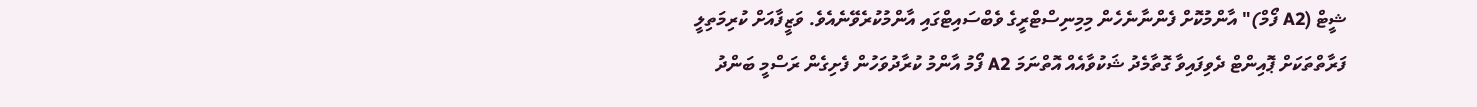ޝީޓް (A2 ފޯމް)" އާންމުކޮށް ފެންނާނެހެން މިމިނިސްޓްރީގެ ވެބްސައިޓްގައި އާންމުކުރެވޭނެއެވެ. ވަޒީފާއަށް ކުރިމަތިލީ ފަރާތްތަކަށް ޕޮއިންޓް ދެވިފައިވާ ގޮތާމެދު ޝަކުވާއެއް އޮތްނަމަ A2 ފޯމު އާންމު ކުރާދުވަހުން ފެށިގެން ރަސްމީ ބަންދު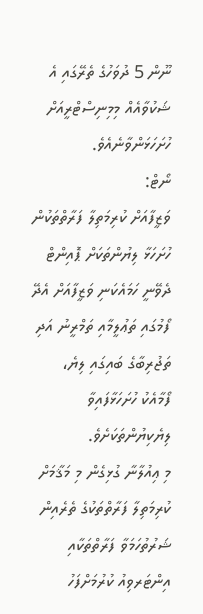ނޫން 5 ދުވަހުގެ ތެރޭގައި އެ ޝަކުވާއެއް މިމިނިސްޓްރީއަށް ހުށަހަޅަންވާނެއެވެ.
ނޯޓް:
ވަޒީފާއަށް ކުރިމަތިލާ ފަރާތްތަކުން ހުށަހަޅާ ލިޔުންތަކަށް ޕޮއިންޓް ދެވޭނީ ހަމައެކަނި ވަޒީފާއަށް އެދޭ ފޯމުގައި ތަޢުލީމާއި ތަމްރީނު އަދި ތަޖުރިބާގެ ބައިގައި ލިޔެ، ފޯމާއެކު ހުށަހަޅާފައިވާ ލިޔެކިޔުންތަކަށެވެ.
މި ޢިއުލާނާ ގުޅިގެން މި މަޤާމަށް ކުރިމަތިލާ ފަރާތްތަކުގެ ތެރެއިން ޝަރުތުހަމަވާ ފަރާތްތަކާއި އިންޓަރވިއު ކުރުމަށްފަހު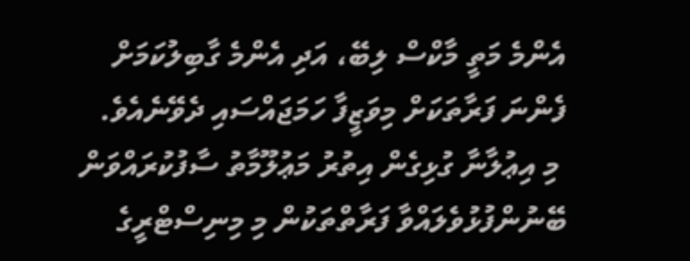އެންމެ މަތީ މާކްސް ލިބޭ، އަދި އެންމެ ގާބިލުކަމަށް ފެންނަ ފަރާތަކަށް މިވަޒީފާ ހަމަޖައްސައި ދެވޭނެއެވެ.
 މި އިޢުލާނާ ގުޅިގެން އިތުރު މަޢުލޫމާތު ސާފުކުރައްވަން ބޭނުންފުޅުވެލައްވާ ފަރާތްތަކުން މި މިނިސްޓްރީގެ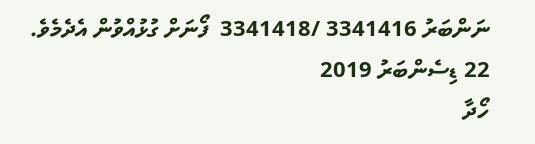ނަންބަރު 3341416 /3341418  ފޯނަށް ގުޅުއްވުން އެދެމެވެ.
22 ޑިސެންބަރު 2019
ހޯދާ